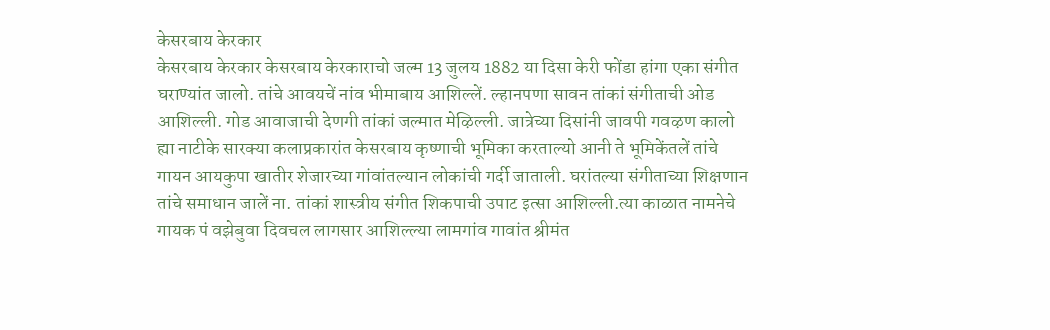केसरबाय केरकार
केसरबाय केरकार केसरबाय केरकाराचो जल्म 13 जुलय 1882 या दिसा केरी फोंडा हांगा एका संगीत घराण्यांत जालो. तांचे आवयचें नांव भीमाबाय आशिल्लें. ल्हानपणा सावन तांकां संगीताची ओड आशिल्ली. गोड आवाजाची देणगी तांकां जल्मात मेऴिल्ली. जात्रेच्या दिसांनी जावपी गवऴण कालो ह्या नाटीके सारक्या कलाप्रकारांत केसरबाय कृष्णाची भूमिका करताल्यो आनी ते भूमिकेंतलें तांचे गायन आयकुपा खातीर शेजारच्या गांवांतल्यान लोकांची गर्दी जाताली. घरांतल्या संगीताच्या शिक्षणान तांचे समाधान जालें ना. तांकां शास्त्रीय संगीत शिकपाची उपाट इत्सा आशिल्ली.त्या काळात नामनेचे गायक पं वझेबुवा दिवचल लागसार आशिल्ल्या लामगांव गावांत श्रीमंत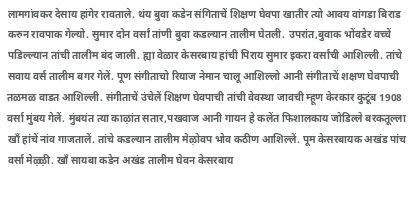लामगांवकर देसाय हांगेर रावताले. थंय बुवा कडेन संगिताचें शिक्षण घेवपा खातीर त्यो आवय वांगडा बिराड करुन रावपाक गेल्यो. सुमार दोन वर्सां तांणी बुवा कडल्यान तालीम घेतली. उपरांत,बुवाक भोंवडेर वच्चें पडिल्ल्यान तांची तालीम बंद जाली. ह्या वेळार केसरबाय हांची पिराय सुमार इकरा वर्सांची आशिल्ली. तांचे सवाय वर्स तालीम बगर गेलें. पूण संगीताचो रियाज नेमान चालू आशिल्लो आनी संगीताचें शक्षण घेवपाची तळमळ वाडत आशिल्ली. संगीताचें उंचेलें शिक्षण घेवपाची तांची वेवस्था जावची म्हूण केरकार कुटूंब 1908 वर्सा मुंबय गेलें. मुंबयंत त्या काऴांत सतार,पखवाज आनी गायन हे कलेंत फिशालकाय जोडिल्ले बरकतूल्ला खाँ हांचें नांव गाजतालें. तांचे कडल्यान तालीम मेऴोवप भोव कठीण आशिल्लें. पूम केसरबायक अखंड पांच वर्सा मेऴ्ऴी. खाँ सायबा कडेन अखंड तालीम घेवन केसरबाय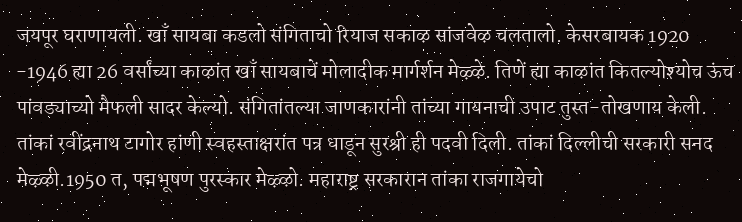जयपूर घराणायली. खाँ सायबा कडलो संगिताचो रियाज सकाऴ सांजवेऴ चलतालो. केसरबायक 1920 -1946 ह्या 26 वर्सांच्या काऴांत खाँ सायबाचें मोलादीक मार्गर्शन मेऴ्ऴे. तिणें ह्या काऴांत कितल्योश्योच ऊंच पांवड्याच्यो मैफली सादर केल्यो. संगितांतल्या जाणकारांनी तांच्या गायनाची उपाट तुस्त-तोखणाय केली. तांकां रवींद्रनाथ टागोर हांणी स्वहस्ताक्षरांत पत्र धाडून सुरश्री ही पदवी दिली. तांकां दिल्लीची सरकारी सनद मेऴ्ऴी.1950 त, पद्मभूषण पुरस्कार मेऴ्ऴो. महाराष्ट्र सरकारान तांका राजगायेचो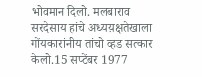भोवमान दिलो. मलबाराव सरदेसाय हांचे अध्यय़क्षतेखाला गोंयकारांनीय तांचो व्हड सत्कार केलो.15 सप्टेंबर 1977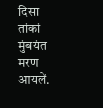दिसा तांकां मुंबयंत मरण आयलें.